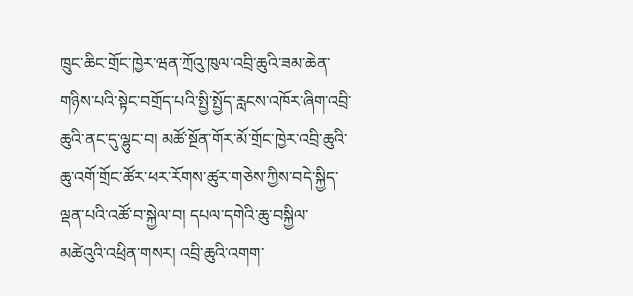ཁྲུང་ཆིང་གྲོང་ཁྱེར་ཝན་ཀྲོའུ་ཁུལ་འབྲི་ཆུའི་ཟམ་ཆེན་གཉིས་པའི་སྟེང་བགྲོད་པའི་སྤྱི་སྤྱོད་རླངས་འཁོར་ཞིག་འབྲི་ཆུའི་ནང་དུ་ལྷུང་བ། མཚོ་སྔོན་གོར་མོ་གྲོང་ཁྱེར་འབྲི་ཆུའི་ཆུ་འགོ་གྲོང་ཚོར་ཕར་རོགས་ཚུར་གཅེས་ཀྱིས་བདེ་སྐྱིད་ལྡན་པའི་འཚོ་བ་སྐྱེལ་བ། དཔལ་དགེའི་ཆུ་བསྐྱིལ་མཚེའུའི་འཕྲིན་གསར། འབྲི་ཆུའི་འགག་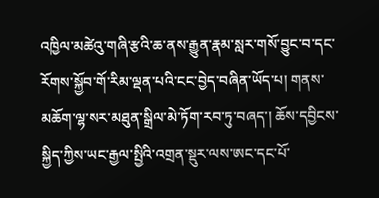འཁྱིལ་མཚེའུ་གཞི་རྩའི་ཆ་ནས་རྒྱུན་རྣམ་སླར་གསོ་བྱུང་བ་དང་རོགས་སྐྱོབ་གོ་རིམ་ལྡན་པའི་ངང་བྱེད་བཞིན་ཡོད་པ། གནས་མཆོག་ལྷ་སར་མཐུན་སྒྲིལ་མེ་ཏོག་རབ་ཏུ་བཞད་། ཆོས་དབྱིངས་སྐྱིད་ཀྱིས་ཡང་རྒྱལ་སྤྱིའི་འགྲན་སྡུར་ལས་ཨང་དང་པོ་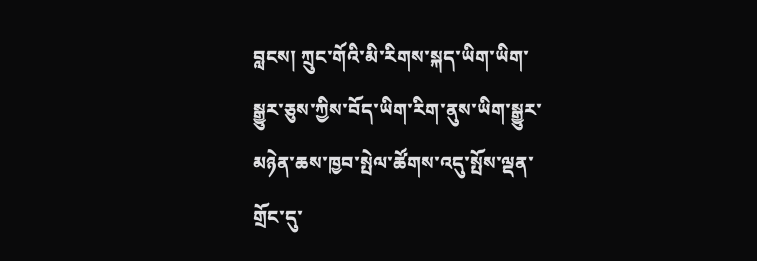བླངས། ཀྲུང་གོའི་མི་རིགས་སྐད་ཡིག་ཡིག་སྒྱུར་ཅུས་ཀྱིས་བོད་ཡིག་རིག་ནུས་ཡིག་སྒྱུར་མཉེན་ཆས་ཁྱབ་སྤེལ་ཚོགས་འདུ་སྤོས་ལྡན་གྲོང་དུ་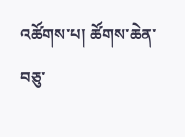འཚོགས་པ། ཚོགས་ཆེན་བཅུ་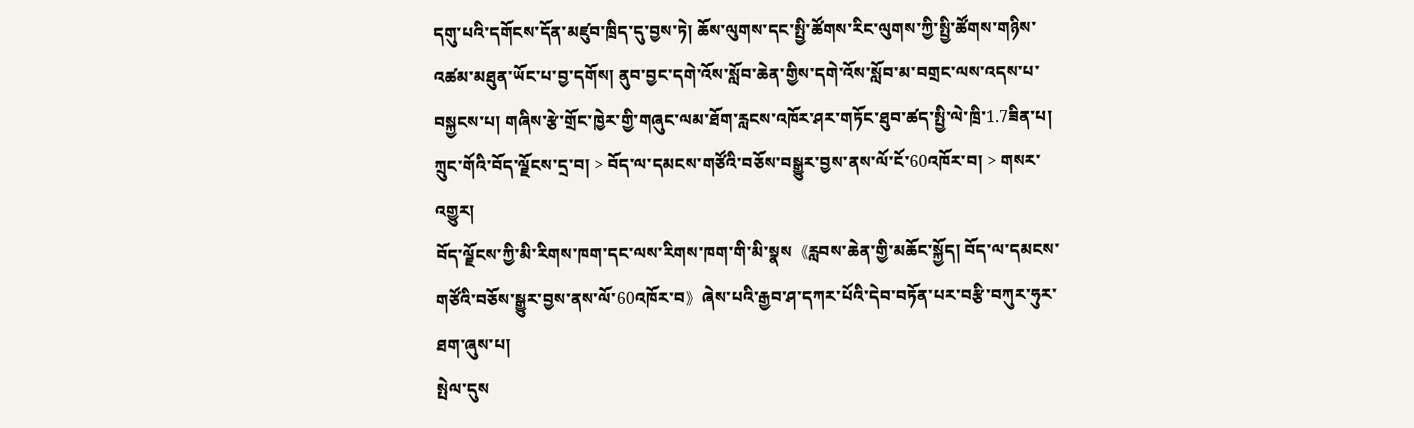དགུ་པའི་དགོངས་དོན་མཛུབ་ཁྲིད་དུ་བྱས་ཏེ། ཆོས་ལུགས་དང་སྤྱི་ཚོགས་རིང་ལུགས་ཀྱི་སྤྱི་ཚོགས་གཉིས་འཚམ་མཐུན་ཡོང་པ་བྱ་དགོས། ནུབ་བྱང་དགེ་འོས་སློབ་ཆེན་གྱིས་དགེ་འོས་སློབ་མ་བགྲང་ལས་འདས་པ་བསྐྱངས་པ། གཞིས་རྩེ་གྲོང་ཁྱེར་གྱི་གཞུང་ལམ་ཐོག་རླངས་འཁོར་ཤར་གཏོང་ཐུབ་ཚད་སྤྱི་ལེ་ཁྲི་1.7ཟིན་པ།
ཀྲུང་གོའི་བོད་ལྗོངས་དྲ་བ། > བོད་ལ་དམངས་གཙོའི་བཅོས་བསྒྱུར་བྱས་ནས་ལོ་ངོ་60འཁོར་བ། > གསར་འགྱུར།
བོད་ལྗོངས་ཀྱི་མི་རིགས་ཁག་དང་ལས་རིགས་ཁག་གི་མི་སྣས《རླབས་ཆེན་གྱི་མཆོང་སྐྱོད། བོད་ལ་དམངས་གཙོའི་བཅོས་སྒྱུར་བྱས་ནས་ལོ་60འཁོར་བ》ཞེས་པའི་རྒྱབ་ཤ་དཀར་པོའི་དེབ་བཏོན་པར་བརྩི་བཀུར་ཧུར་ཐག་ཞུས་པ།
སྤེལ་དུས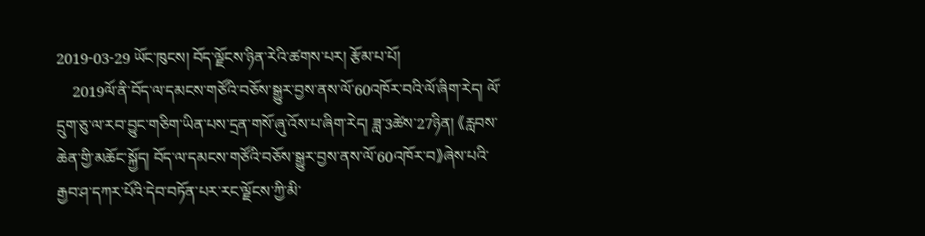2019-03-29 ཡོང་ཁུངས། བོད་ལྗོངས་ཉིན་རེའི་ཚགས་པར། རྩོམ་པ་པོ།
    2019ལོ་ནི་བོད་ལ་དམངས་གཙོའི་བཅོས་སྒྱུར་བྱས་ནས་ལོ་60འཁོར་བའི་ལོ་ཞིག་རེད། ལོ་དྲུག་ཅུ་ལ་རབ་བྱུང་གཅིག་ཡིན་པས་དྲན་གསོ་ཞུ་འོས་པ་ཞིག་རེད། ཟླ་3ཚེས་27ཉིན། 《རླབས་ཆེན་གྱི་མཆོང་སྐྱོད། བོད་ལ་དམངས་གཙོའི་བཅོས་སྒྱུར་བྱས་ནས་ལོ་60འཁོར་བ》ཞེས་པའི་རྒྱབ་ཤ་དཀར་པོའི་དེབ་བཏོན་པར་རང་ལྗོངས་ཀྱི་མི་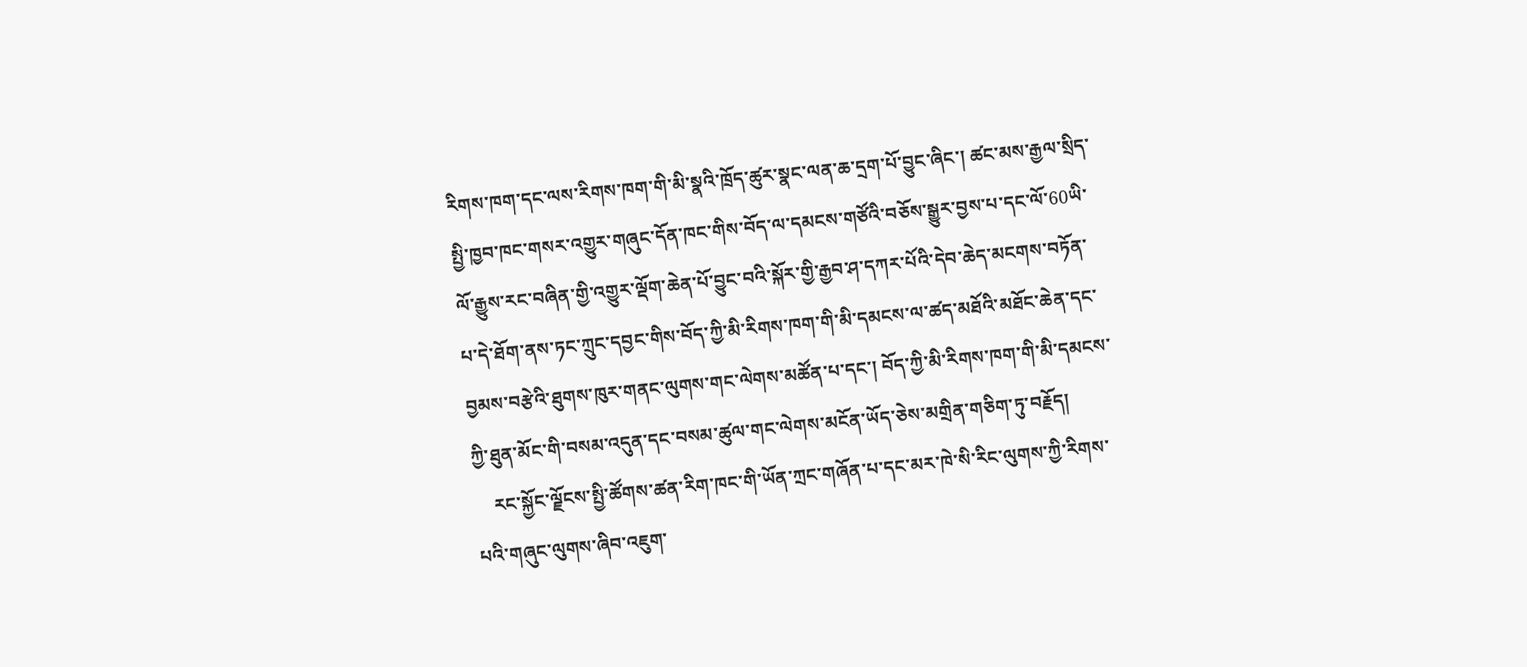རིགས་ཁག་དང་ལས་རིགས་ཁག་གི་མི་སྣའི་ཁྲོད་ཚུར་སྣང་ལན་ཆ་དྲག་པོ་བྱུང་ཞིང་། ཚང་མས་རྒྱལ་སྲིད་སྤྱི་ཁྱབ་ཁང་གསར་འགྱུར་གཞུང་དོན་ཁང་གིས་བོད་ལ་དམངས་གཙོའི་བཅོས་སྒྱུར་བྱས་པ་དང་ལོ་60ཡི་ལོ་རྒྱུས་རང་བཞིན་གྱི་འགྱུར་ལྡོག་ཆེན་པོ་བྱུང་བའི་སྐོར་གྱི་རྒྱབ་ཤ་དཀར་པོའི་དེབ་ཆེད་མངགས་བཏོན་པ་དེ་ཐོག་ནས་ཏང་ཀྲུང་དབྱང་གིས་བོད་ཀྱི་མི་རིགས་ཁག་གི་མི་དམངས་ལ་ཚད་མཐོའི་མཐོང་ཆེན་དང་བྱམས་བརྩེའི་ཐུགས་ཁུར་གནང་ལུགས་གང་ལེགས་མཚོན་པ་དང་། བོད་ཀྱི་མི་རིགས་ཁག་གི་མི་དམངས་ཀྱི་ཐུན་མོང་གི་བསམ་འདུན་དང་བསམ་ཚུལ་གང་ལེགས་མངོན་ཡོད་ཅེས་མགྲིན་གཅིག་ཏུ་བརྗོད།
    རང་སྐྱོང་ལྗོངས་སྤྱི་ཚོགས་ཚན་རིག་ཁང་གི་ཡོན་ཀྲང་གཞོན་པ་དང་མར་ཁེ་སི་རིང་ལུགས་ཀྱི་རིགས་པའི་གཞུང་ལུགས་ཞིབ་འཇུག་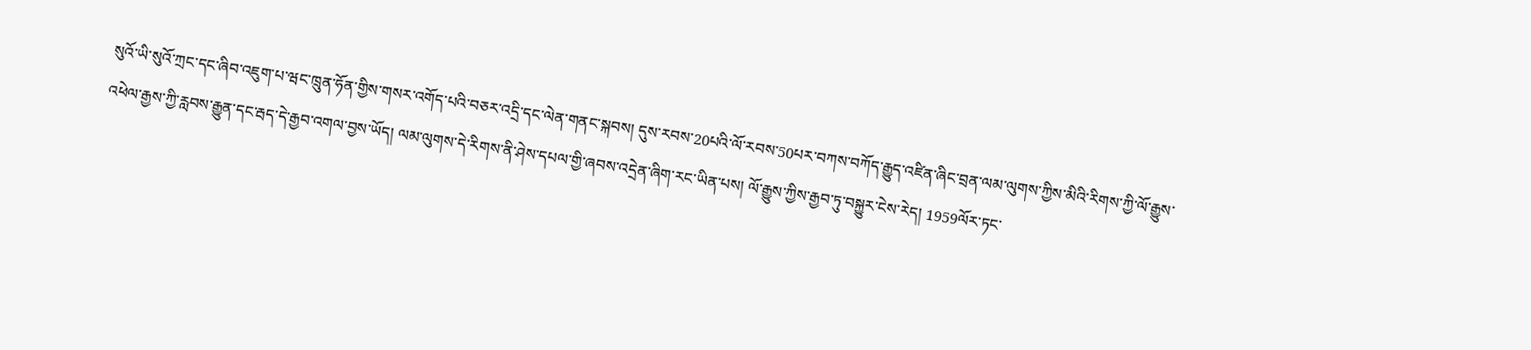སུའོ་ཡི་སུའོ་ཀྲང་དང་ཞིབ་འཇུག་པ་ཝང་ཁྲུན་ཧོན་གྱིས་གསར་འགོད་པའི་བཅར་འདྲི་དང་ལེན་གནང་སྐབས། དུས་རབས་20པའི་ལོ་རབས་50པར་བཀས་བཀོད་རྒྱུད་འཛིན་ཞིང་བྲན་ལམ་ལུགས་ཀྱིས་མིའི་རིགས་ཀྱི་ལོ་རྒྱུས་འཕེལ་རྒྱས་ཀྱི་རླབས་རྒྱུན་དང་རྦད་དེ་རྒྱབ་འགལ་བྱས་ཡོད། ལམ་ལུགས་དེ་རིགས་ནི་ཤེས་དཔལ་གྱི་ཞབས་འདྲེན་ཞིག་རང་ཡིན་པས། ལོ་རྒྱུས་ཀྱིས་རྒྱབ་ཏུ་བསྐྱུར་ངེས་རེད། 1959ལོར་ཏང་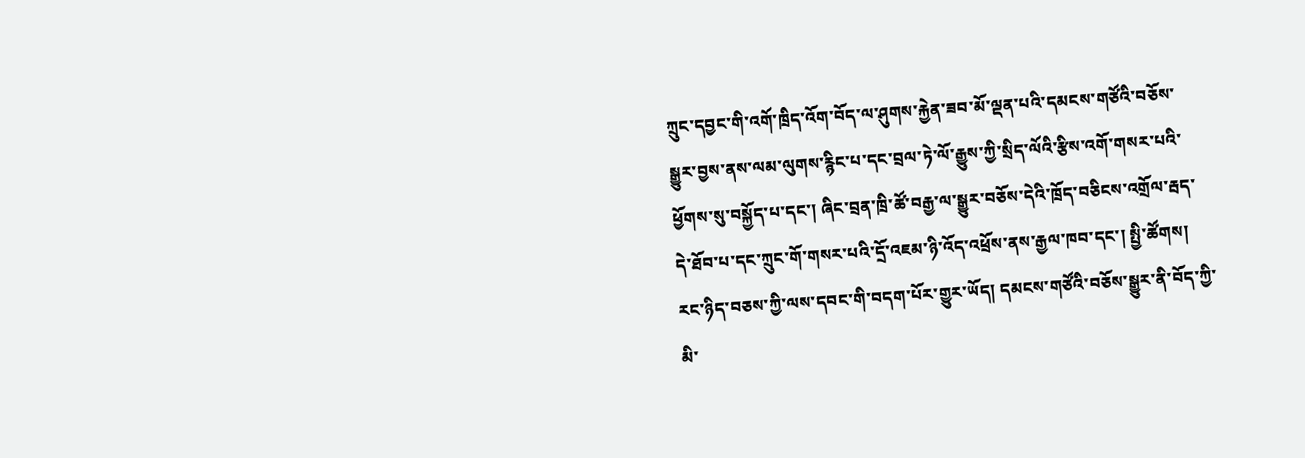ཀྲུང་དབྱང་གི་འགོ་ཁྲིད་འོག་བོད་ལ་ཤུགས་རྐྱེན་ཟབ་མོ་ལྡན་པའི་དམངས་གཙོའི་བཅོས་སྒྱུར་བྱས་ནས་ལམ་ལུགས་རྙིང་པ་དང་བྲལ་ཏེ་ལོ་རྒྱུས་ཀྱི་སྲིད་ལོའི་རྩིས་འགོ་གསར་པའི་ཕྱོགས་སུ་བསྐྱོད་པ་དང་། ཞིང་བྲན་ཁྲི་ཚོ་བརྒྱ་ལ་སྒྱུར་བཅོས་དེའི་ཁྲོད་བཅིངས་འགྲོལ་རྦད་དེ་ཐོབ་པ་དང་ཀྲུང་གོ་གསར་པའི་དྲོ་འཇམ་ཉི་འོད་འཕྲོས་ནས་རྒྱལ་ཁབ་དང་། སྤྱི་ཚོགས། རང་ཉིད་བཅས་ཀྱི་ལས་དབང་གི་བདག་པོར་གྱུར་ཡོད། དམངས་གཙོའི་བཅོས་སྒྱུར་ནི་བོད་ཀྱི་མི་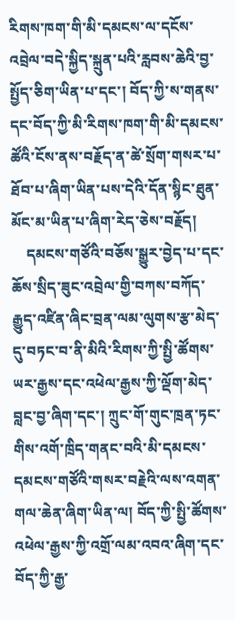རིགས་ཁག་གི་མི་དམངས་ལ་དངོས་འབྲེལ་བདེ་སྐྱིད་སྐྲུན་པའི་རླབས་ཆེའི་བྱ་སྤྱོད་ཅིག་ཡིན་པ་དང་། བོད་ཀྱི་ས་གནས་དང་བོད་ཀྱི་མི་རིགས་ཁག་གི་མི་དམངས་ཚོའི་ངོས་ནས་བརྗོད་ན་ཚེ་སྲོག་གསར་པ་ཐོབ་པ་ཞིག་ཡིན་པས་དེའི་དོན་སྙིང་ཐུན་མོང་མ་ཡིན་པ་ཞིག་རེད་ཅེས་བརྗོད།
    དམངས་གཙོའི་བཅོས་སྒྱུར་བྱེད་པ་དང་ཆོས་སྲིད་ཟུང་འབྲེལ་གྱི་བཀས་བཀོད་རྒྱུད་འཛིན་ཞིང་བྲན་ལམ་ལུགས་རྩ་མེད་དུ་བཏང་བ་ནི་མིའི་རིགས་ཀྱི་སྤྱི་ཚོགས་ཡར་རྒྱས་དང་འཕེལ་རྒྱས་ཀྱི་ལྡོག་མེད་བླང་བྱ་ཞིག་དང་། ཀྲུང་གོ་གུང་ཁྲན་ཏང་གིས་འགོ་ཁྲིད་གནང་བའི་མི་དམངས་དམངས་གཙོའི་གསར་བརྗེའི་ལས་འགན་གལ་ཆེན་ཞིག་ཡིན་ལ། བོད་ཀྱི་སྤྱི་ཚོགས་འཕེལ་རྒྱས་ཀྱི་འགྲོ་ལམ་འབའ་ཞིག་དང་བོད་ཀྱི་རྒྱ་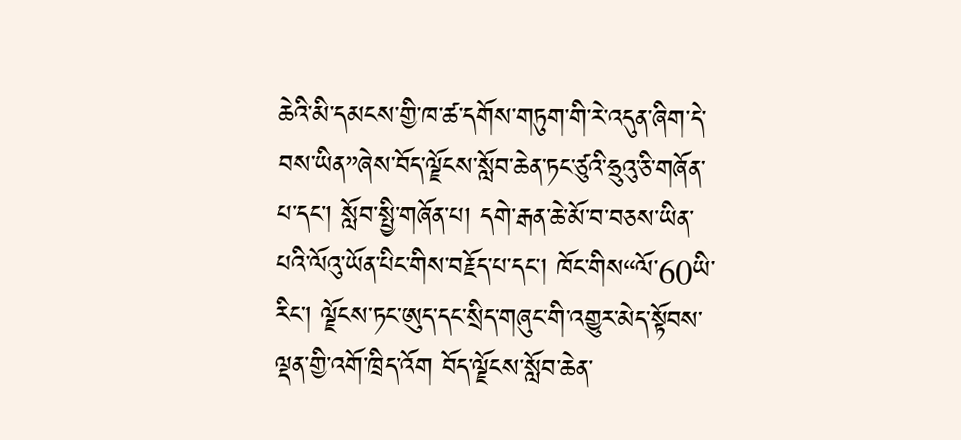ཆེའི་མི་དམངས་གྱི་ཁ་ཚ་དགོས་གཏུག་གི་རེ་འདུན་ཞིག་དེ་བས་ཡིན”ཞེས་བོད་ལྗོངས་སློབ་ཆེན་ཏང་ཙུའི་ཧྲུའུ་ཅི་གཞོན་པ་དང་། སློབ་སྤྱི་གཞོན་པ། དགེ་རྒན་ཆེ་མོ་བ་བཅས་ཡིན་པའི་ལོའུ་ཡོན་པིང་གིས་བརྗོད་པ་དང་། ཁོང་གིས“ལོ་60ཡི་རིང་། ལྗོངས་ཏང་ཨུད་དང་སྲིད་གཞུང་གི་འགྱུར་མེད་སྟོབས་ལྡན་གྱི་འགོ་ཁྲིད་འོག བོད་ལྗོངས་སློབ་ཆེན་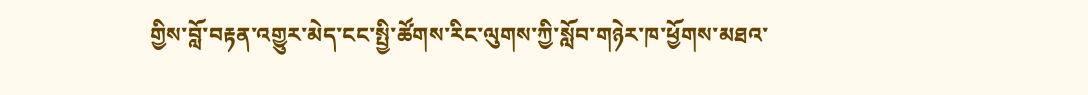གྱིས་བློ་བརྟན་འགྱུར་མེད་ངང་སྤྱི་ཚོགས་རིང་ལུགས་ཀྱི་སློབ་གཉེར་ཁ་ཕྱོགས་མཐའ་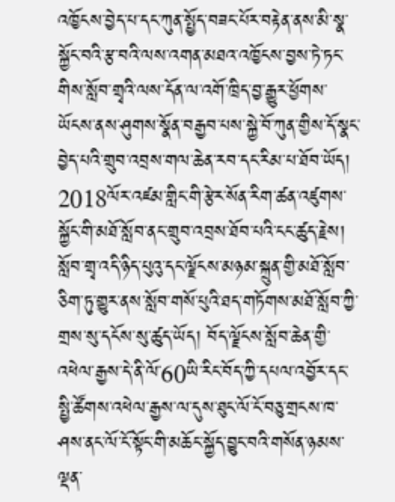འཁྱོངས་བྱེད་པ་དང་ཀུན་སྤྱོད་བཟང་པོར་བརྟེན་ནས་མི་སྣ་སྐྱོང་བའི་རྩ་བའི་ལས་འགན་མཐའ་འཁྱོངས་བྱས་ཏེ་ཏང་གིས་སློབ་གྲྭའི་ལས་དོན་ལ་འགོ་ཁྲིད་བྱ་རྒྱུར་ཕྱོགས་ཡོངས་ནས་ཤུགས་སྣོན་བརྒྱབ་པས་སྐྱེ་བོ་ཀུན་གྱིས་དོ་སྣང་བྱེད་པའི་གྲུབ་འབྲས་གལ་ཆེན་རབ་དང་རིམ་པ་ཐོབ་ཡོད། 2018ལོར་འཛམ་གླིང་གི་རྩེར་སོན་རིག་ཚན་འཛུགས་སྐྱོང་གི་མཐོ་སློབ་ནང་གྲུབ་འབྲས་ཐོབ་པའི་ངང་ཚུད་རྗེས། སློབ་གྲྭ་འདི་ཉིད་པུའུ་དང་ལྗོངས་མཉམ་སྐྲུན་གྱི་མཐོ་སློབ་ཅིག་ཏུ་གྱུར་ནས་སློབ་གསོ་པུའི་ཐད་གཏོགས་མཐོ་སློབ་ཀྱི་གྲས་སུ་དངོས་སུ་ཚུད་ཡོད། བོད་ལྗོངས་སློབ་ཆེན་གྱི་འཕེལ་རྒྱས་དེ་ནི་ལོ་60ཡི་རིང་བོད་ཀྱི་དཔལ་འབྱོར་དང་སྤྱི་ཚོགས་འཕེལ་རྒྱས་ལ་དུས་ཐུང་ལོ་ངོ་བཅུ་གྲངས་ཁ་ཤས་ནང་ལོ་ངོ་སྟོང་གི་མཆོང་སྐྱོད་བྱུང་བའི་གསོན་ཉམས་ལྡན་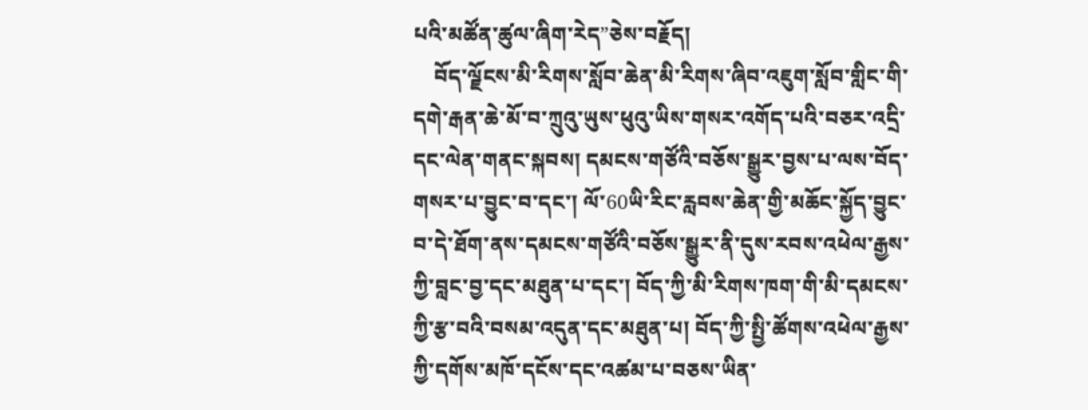པའི་མཚོན་ཚུལ་ཞིག་རེད”ཅེས་བརྗོད།
    བོད་ལྗོངས་མི་རིགས་སློབ་ཆེན་མི་རིགས་ཞིབ་འཇུག་སློབ་གླིང་གི་དགེ་རྒན་ཆེ་མོ་བ་ཀྲུའུ་ཡུས་ཕུའུ་ཡིས་གསར་འགོད་པའི་བཅར་འདྲི་དང་ལེན་གནང་སྐབས། དམངས་གཙོའི་བཅོས་སྒྱུར་བྱས་པ་ལས་བོད་གསར་པ་བྱུང་བ་དང་། ལོ་60ཡི་རིང་རླབས་ཆེན་གྱི་མཆོང་སྐྱོད་བྱུང་བ་དེ་ཐོག་ནས་དམངས་གཙོའི་བཅོས་སྒྱུར་ནི་དུས་རབས་འཕེལ་རྒྱས་ཀྱི་བླང་བྱ་དང་མཐུན་པ་དང་། བོད་ཀྱི་མི་རིགས་ཁག་གི་མི་དམངས་ཀྱི་རྩ་བའི་བསམ་འདུན་དང་མཐུན་པ། བོད་ཀྱི་སྤྱི་ཚོགས་འཕེལ་རྒྱས་ཀྱི་དགོས་མཁོ་དངོས་དང་འཚམ་པ་བཅས་ཡིན་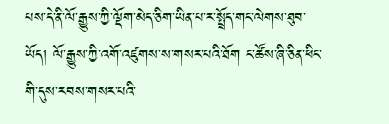པས་དེ་ནི་ལོ་རྒྱུས་ཀྱི་ལྡོག་མེད་ཅིག་ཡིན་པ་ར་སྤྲོད་གང་ལེགས་ཐུབ་ཡོད། ལོ་རྒྱུས་ཀྱི་འགོ་འཛུགས་ས་གསར་པའི་ཐོག ང་ཚོས་ཞི་ཅིན་ཕིང་གི་དུས་རབས་གསར་པའི་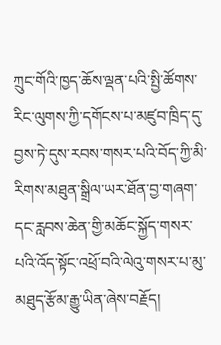ཀྲུང་གོའི་ཁྱད་ཆོས་ལྡན་པའི་སྤྱི་ཚོགས་རིང་ལུགས་ཀྱི་དགོངས་པ་མཛུབ་ཁྲིད་དུ་བྱས་ཏེ་དུས་རབས་གསར་པའི་བོད་ཀྱི་མི་རིགས་མཐུན་སྒྲིལ་ཡར་ཐོན་བྱ་གཞག་དང་རླབས་ཆེན་གྱི་མཆོང་སྐྱོད་གསར་པའི་འོད་སྟོང་འཕྲོ་བའི་ལེའུ་གསར་པ་མུ་མཐུད་རྩོམ་རྒྱུ་ཡིན་ཞེས་བརྗོད།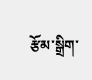རྩོམ་སྒྲིག་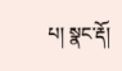པ། སྣང་རྡོ།